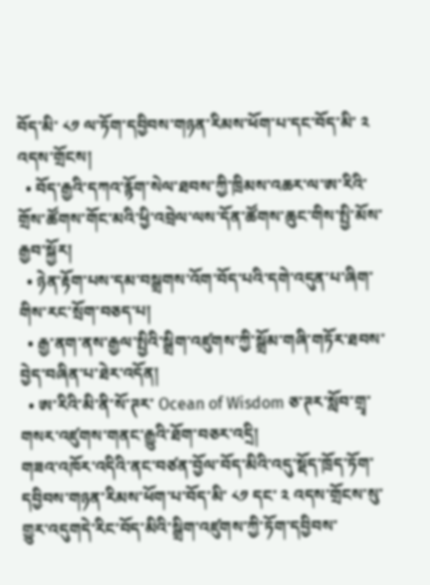བོད་མི་ ༨༡ ལ་ཏོག་དབྱིབས་གཉན་རིམས་ཕོག་པ་དང་བོད་མི་ ༢ འདས་གྲོངས།
  • བོད་རྒྱའི་དཀའ་རྙོག་སེལ་ཐབས་ཀྱི་ཁྲིམས་འཆར་ལ་ཨ་རིའི་གྲོས་ཚོགས་གོང་མའི་ཕྱི་འབྲེལ་ལས་དོན་ཚོགས་ཆུང་གིས་སྤྱི་མོས་རྒྱབ་སྐྱོར།
  • ཉེན་རྟོག་པས་དམ་བསྒྲགས་འོག་བོད་པའི་དགེ་འདུན་པ་ཞིག་གིས་རང་སྲོག་བཅད་པ།
  • རྒྱ་ནག་ནས་རྒྱལ་སྤྱིའི་སྒྲིག་འཛུགས་ཀྱི་སྒྲོམ་གཞི་གཏོར་ཐབས་བྱེད་བཞིན་པ་ཐེར་འདོན།
  • ཨ་རིའི་མི་ནི་སོ་ཊར་ Ocean of Wisdom ཅ་ཊར་སློབ་གྲྭ་གསར་འཛུགས་གནང་རྒྱུའི་ཐོག་བཅར་འདྲི།
གཟའ་འཁོར་འདིའི་ནང་བཙན་བྱོལ་བོད་མིའི་འདུ་སྡོད་ཁྲོད་ཏོག་དབྱིབས་གཉན་རིམས་ཕོག་པ་བོད་མི་ ༨༡ དང་ ༢ འདས་གྲོངས་སུ་གྱུར་འདུགདེ་རིང་བོད་མིའི་སྒྲིག་འཛུགས་ཀྱི་ཏོག་དབྱིབས་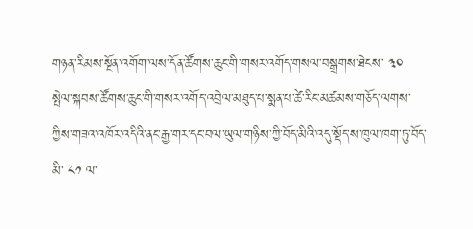གཉན་རིམས་སྔོན་འགོག་ལས་དོན་ཚོགས་ཆུང་གི་གསར་འགོད་གསལ་བསྒྲགས་ཐེངས་ ༣༠ སྤེལ་སྐབས་ཚོགས་ཆུང་གི་གསར་འགོད་འབྲེལ་མཐུད་པ་སྨན་པ་ཚེ་རིང་མཚམས་གཅོད་ལགས་ཀྱིས་གཟའ་འཁོར་འདིའི་ནང་རྒྱ་གར་དང་བལ་ཡུལ་གཉིས་ཀྱི་བོད་མིའི་འདུ་སྡོད་ས་ཁུལ་ཁག་ཏུ་བོད་མི་ ༨༡ ལ་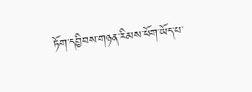ཏོག་དབྱིབས་གཉན་རིམས་ཕོག་ཡོད་པ་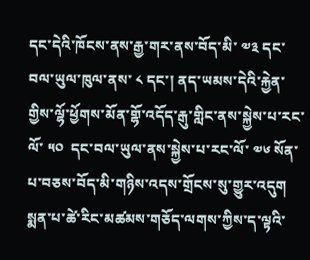དང་དེའི་ཁོངས་ནས་རྒྱ་གར་ནས་བོད་མི་ ༧༣ དང་བལ་ཡུལ་ཁུལ་ནས་ ༨ དང་། ནད་ཡམས་དེའི་རྐྱེན་གྱིས་ལྷོ་ཕྱོགས་མོན་གྷོ་འདོད་རྒུ་གླིང་ནས་སྐྱེས་པ་རང་ལོ་ ༥༠  དང་བལ་ཡུལ་ནས་སྐྱེས་པ་རང་ལོ་ ༧༦ སོན་པ་བཅས་བོད་མི་གཉིས་འདས་གྲོངས་སུ་གྱུར་འདུག
སྨན་པ་ཚེ་རིང་མཚམས་གཅོད་ལགས་ཀྱིས་ད་ལྟའི་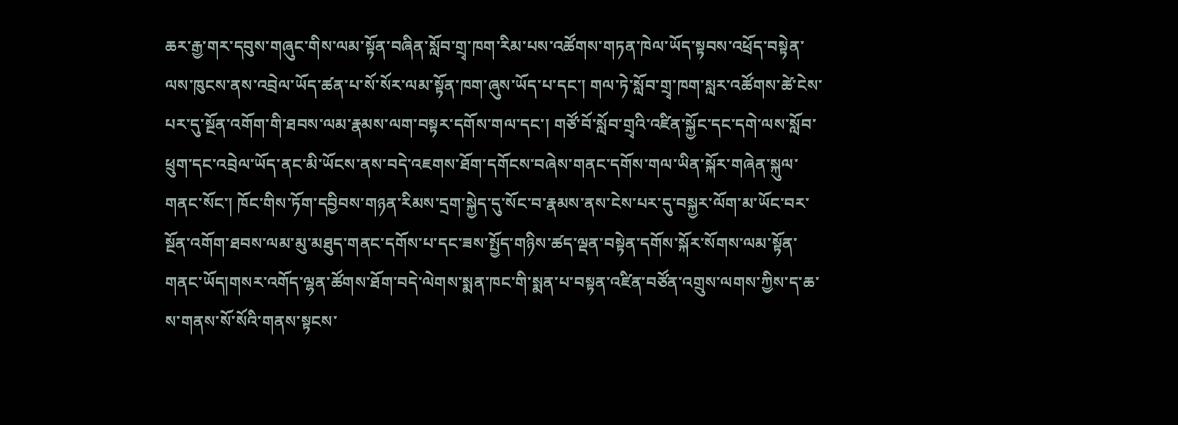ཆར་རྒྱ་གར་དབུས་གཞུང་གིས་ལམ་སྟོན་བཞིན་སློབ་གྲྭ་ཁག་རིམ་པས་འཚོགས་གཏན་ཁེལ་ཡོད་སྟབས་འཕྲོད་བསྟེན་ལས་ཁུངས་ནས་འབྲེལ་ཡོད་ཚན་པ་སོ་སོར་ལམ་སྟོན་ཁག་ཞུས་ཡོད་པ་དང་། གལ་ཏེ་སློབ་གྲྭ་ཁག་སླར་འཚོགས་ཚེ་ངེས་པར་དུ་སྔོན་འགོག་གི་ཐབས་ལམ་རྣམས་ལག་བསྟར་དགོས་གལ་དང་། གཙོ་བོ་སློབ་གྲྭའི་འཛིན་སྐྱོང་དང་དགེ་ལས་སློབ་ཕྲུག་དང་འབྲེལ་ཡོད་ནང་མི་ཡོངས་ནས་བདེ་འཇགས་ཐོག་དགོངས་བཞེས་གནང་དགོས་གལ་ཡིན་སྐོར་གཞེན་སྐུལ་གནང་སོང་། ཁོང་གིས་ཏོག་དབྱིབས་གཉན་རིམས་དྲག་སྐྱེད་དུ་སོང་བ་རྣམས་ནས་ངེས་པར་དུ་བསྐྱར་ལོག་མ་ཡོང་བར་སྔོན་འགོག་ཐབས་ལམ་མུ་མཐུད་གནང་དགོས་པ་དང་ཟས་སྤྱོད་གཉིས་ཚད་ལྡན་བསྟེན་དགོས་སྐོར་སོགས་ལམ་སྟོན་གནང་ཡོད།གསར་འགོད་ལྷན་ཚོགས་ཐོག་བདེ་ལེགས་སྨན་ཁང་གི་སྨན་པ་བསྟན་འཛིན་བཙོན་འགྲུས་ལགས་ཀྱིས་ད་ཆ་ས་གནས་སོ་སོའི་གནས་སྟངས་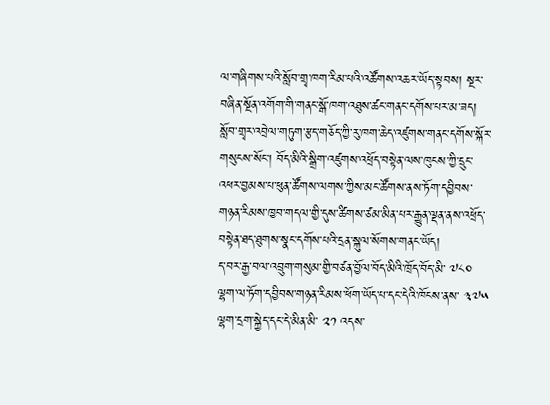ལ་གཞིགས་པའི་སློབ་གྲྭ་ཁག་རིམ་པའི་འཚོགས་འཆར་ཡོད་སྟབས། སྔར་བཞིན་སྔོན་འགོག་གི་གནང་སྒོ་ཁག་འཐུས་ཚང་གནང་དགོས་པར་མ་ཟད། སློབ་གྲྭར་འབྲེལ་གཏུག་རྩད་གཅོད་ཀྱི་རུ་ཁག་ཆེད་འཛུགས་གནང་དགོས་སྐོར་གསུངས་སོང་། བོད་མིའི་སྒྲིག་འཛུགས་འཕྲོད་བསྟེན་ལས་ཁུངས་ཀྱི་དྲུང་འཕར་བྱམས་པ་ཕུན་ཚོགས་ལགས་ཀྱིས་མང་ཚོགས་ནས་ཏོག་དབྱིབས་གཉན་རིམས་ཁྱབ་གདལ་གྱི་དུས་ཚིགས་ཙམ་མིན་པར་རྒྱུན་ལྡན་ནས་འཕྲོད་བསྟེན་ཐད་ཐུགས་སྣང་དགོས་པའི་དྲན་སྐུལ་སོགས་གནང་ཡོད།
ད་བར་རྒྱ་བལ་འབྲུག་གསུམ་གྱི་བཙན་བྱོལ་བོད་མིའི་ཁྲོད་བོད་མི་ ༧༨༠ ལྷག་ལ་ཏོག་དབྱིབས་གཉན་རིམས་ཕོག་ཡོད་པ་དང་དེའི་ཁོངས་ནས་ ༣༧༥ ལྷག་དྲག་སྐྱེད་དང་དེ་མིན་མི་ ༢༡ འདས་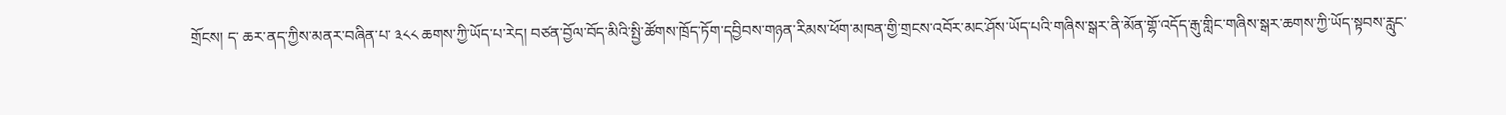གྲོངས། ད་ ཆར་ནད་ཀྱིས་མནར་བཞིན་པ་ ༣༨༨ ཆགས་ཀྱི་ཡོད་པ་རེད། བཙན་བྱོལ་བོད་མིའི་སྤྱི་ཚོགས་ཁྲོད་ཏོག་དབྱིབས་གཉན་རིམས་ཕོག་མཁན་གྱི་གྲངས་འབོར་མང་ཤོས་ཡོད་པའི་གཞིས་སྒར་ནི་མོན་གྷོ་འདོད་རྒུ་གླིང་གཞིས་སྒར་ཆགས་ཀྱི་ཡོད་སྟབས་རླུང་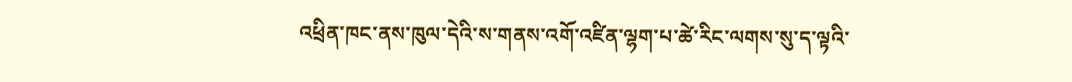འཕྲིན་ཁང་ནས་ཁུལ་དེའི་ས་གནས་འགོ་འཛིན་ལྷག་པ་ཚེ་རིང་ལགས་སུ་ད་ལྟའི་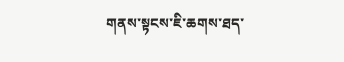གནས་སྟངས་ཇི་ཆགས་ཐད་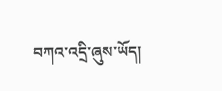བཀའ་འདྲི་ཞུས་ཡོད།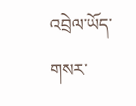འབྲེལ་ཡོད་གསར་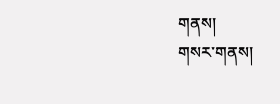གནས།
གསར་གནས།